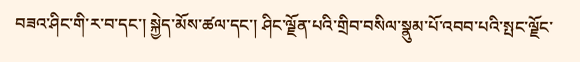བཟའ་ཤིང་གི་ར་བ་དང་། སྐྱེད་མོས་ཚལ་དང་། ཤིང་ལྗོན་པའི་གྲིབ་བསིལ་སྣུམ་པོ་འབབ་པའི་སྤང་ལྗོང་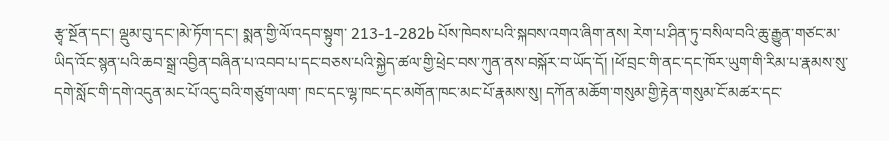རྩྭ་སྔོན་དང་། ལྡུམ་བུ་དང་།མེ་ཏོག་དང་། སྨན་གྱི་ལོ་འདབ་སྟུག་ 213-1-282b པོས་ཁེབས་པའི་སྐབས་འགའ་ཞིག་ནས། རེག་པ་ཤིན་ཏུ་བསིལ་བའི་ཆུ་རྒྱུན་གཙང་མ་ཡིད་འོང་སྙན་པའི་ཆབ་སྒྲ་འབྱིན་བཞིན་པ་འབབ་པ་དང་བཅས་པའི་སྐྱེད་ཚལ་གྱི་ཕྲེང་བས་ཀུན་ནས་བསྐོར་བ་ཡོད་དོ། །ཕོ་བྲང་གི་ནང་དང་ཁོར་ཡུག་གི་རིམ་པ་རྣམས་སུ་དགེ་སློང་གི་དགེ་འདུན་མང་པོ་འདུ་བའི་གཙུག་ལག་ ཁང་དང་ལྷ་ཁང་དང་མགོན་ཁང་མང་པོ་རྣམས་སུ། དཀོན་མཆོག་གསུམ་གྱི་རྟེན་གསུམ་ངོ་མཚར་དང་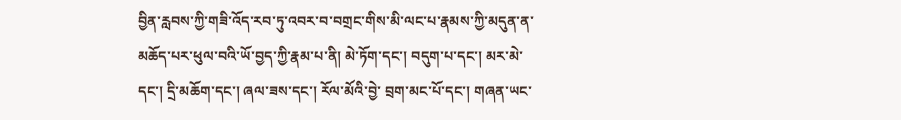བྱིན་རླབས་ཀྱི་གཟི་འོད་རབ་ཏུ་འབར་བ་བགྲང་གིས་མི་ལང་པ་རྣམས་ཀྱི་མདུན་ན་མཆོད་པར་ཕུལ་བའི་ཡོ་བྱད་ཀྱི་རྣམ་པ་ནི། མེ་ཏོག་དང་། བདུག་པ་དང་། མར་མེ་དང་། དྲི་མཆོག་དང་། ཞལ་ཟས་དང་། རོལ་མོའི་བྱེ་ བྲག་མང་པོ་དང་། གཞན་ཡང་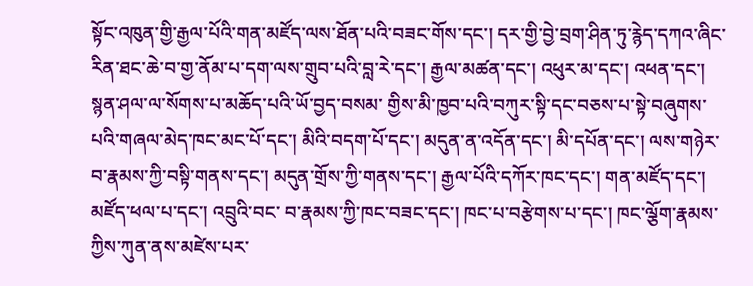སྟོང་འཁུན་གྱི་རྒྱལ་པོའི་གན་མཛོད་ལས་ཐོན་པའི་བཟང་གོས་དང་། དར་གྱི་བྱེ་བྲག་ཤིན་ཏུ་རྙེད་དཀའ་ཞིང་རིན་ཐང་ཆེ་བ་གྱ་ནོམ་པ་དག་ལས་གྲུབ་པའི་བླ་རེ་དང་། རྒྱལ་མཚན་དང་། འཕུར་མ་དང་། འཕན་དང་། སྙན་ཤལ་ལ་སོགས་པ་མཆོད་པའི་ཡོ་བྱད་བསམ་ གྱིས་མི་ཁྱབ་པའི་བཀུར་སྟི་དང་བཅས་པ་སྟེ་བཞུགས་པའི་གཞལ་མེད་ཁང་མང་པོ་དང་། མིའི་བདག་པོ་དང་། མདུན་ན་འདོན་དང་། མི་དཔོན་དང་། ལས་གཉེར་བ་རྣམས་ཀྱི་བསྟི་གནས་དང་། མདུན་གྲོས་ཀྱི་གནས་དང་། རྒྱལ་པོའི་དཀོར་ཁང་དང་། གན་མཛོད་དང་། མཛོད་ཕལ་པ་དང་། འབྲུའི་བང་ བ་རྣམས་ཀྱི་ཁང་བཟང་དང་། ཁང་པ་བརྩེགས་པ་དང་། ཁང་ལྕོག་རྣམས་ཀྱིས་ཀུན་ནས་མཛེས་པར་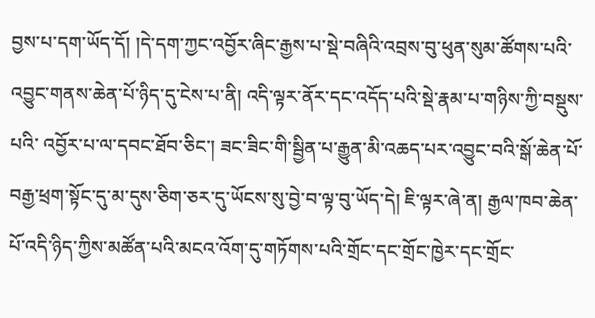བྱས་པ་དག་ཡོད་དོ། །དེ་དག་ཀྱང་འབྱོར་ཞིང་རྒྱས་པ་སྡེ་བཞིའི་འབྲས་བུ་ཕུན་སུམ་ཚོགས་པའི་འབྱུང་གནས་ཆེན་པོ་ཉིད་དུ་ངེས་པ་ནི། འདི་ལྟར་ནོར་དང་འདོད་པའི་སྡེ་རྣམ་པ་གཉིས་ཀྱི་བསྡུས་པའི་ འབྱོར་པ་ལ་དབང་ཐོབ་ཅིང་། ཟང་ཟིང་གི་སྦྱིན་པ་རྒྱུན་མི་འཆད་པར་འབྱུང་བའི་སྒོ་ཆེན་པོ་བརྒྱ་ཕྲག་སྟོང་དུ་མ་དུས་ཅིག་ཅར་དུ་ཡོངས་སུ་བྱེ་བ་ལྟ་བུ་ཡོད་དེ། ཇི་ལྟར་ཞེ་ན། རྒྱལ་ཁབ་ཆེན་པོ་འདི་ཉིད་ཀྱིས་མཚོན་པའི་མངའ་འོག་དུ་གཏོགས་པའི་གྲོང་དང་གྲོང་ཁྱེར་དང་གྲོང་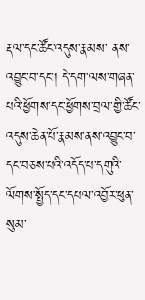རྡལ་དང་ཚོང་འདུས་རྣམས་ ནས་འབྱུང་བ་དང་། དེ་དག་ལས་གཞན་པའི་ཕྱོགས་དང་ཕྱོགས་བྲལ་གྱི་ཚོང་འདུས་ཆེན་པོ་རྣམས་ནས་འབྱུང་བ་དང་བཅས་པའི་འདོད་པ་དགུའི་ལོགས་སྤྱོད་དང་དཔལ་འབྱོར་ཕུན་སུམ་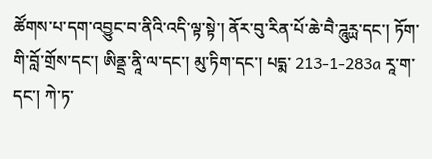ཚོགས་པ་དག་འབྱུང་བ་ནིའི་འདི་ལྟ་སྟེ་། ནོར་བུ་རིན་པོ་ཆེ་བཻ་ཌཱུཪྻ་དང་། ཏོག་གི་བློ་གྲོས་དང་། ཨིནྡྲ་ནཱི་ལ་དང་། མུ་ཏིག་དང་། པདྨ་ 213-1-283a རཱ་ག་དང་། ཀེ་ཏ་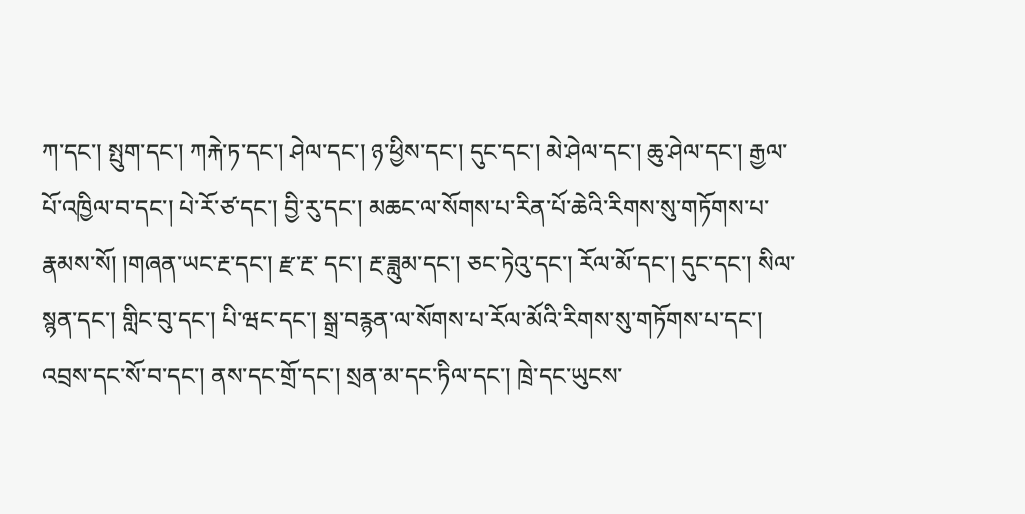ཀ་དང་། སྤུག་དང་། ཀརྐེ་ཏ་དང་། ཤེལ་དང་། ཉ་ཕྱིས་དང་། དུང་དང་། མེ་ཤེལ་དང་། ཆུ་ཤེལ་དང་། རྒྱལ་པོ་འཁྱིལ་བ་དང་། པེ་རོ་ཙ་དང་། བྱི་རུ་དང་། མཆང་ལ་སོགས་པ་རིན་པོ་ཆེའི་རིགས་སུ་གཏོགས་པ་རྣམས་སོ། །གཞན་ཡང་རྔ་དང་། རྫ་རྔ་ དང་། རྔ་ཟླུམ་དང་། ཅང་ཏེའུ་དང་། རོལ་མོ་དང་། དུང་དང་། སིལ་སྙན་དང་། གླིང་བུ་དང་། པི་ཝང་དང་། སྒྲ་བརྙན་ལ་སོགས་པ་རོལ་མོའི་རིགས་སུ་གཏོགས་པ་དང་། འབྲས་དང་སོ་བ་དང་། ནས་དང་གྲོ་དང་། སྲན་མ་དང་ཏིལ་དང་། ཁྲེ་དང་ཡུངས་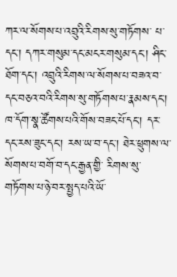ཀར་ལ་སོགས་པ་འབྲུའི་རིགས་སུ་གཏོགས་ པ་དང་། དཀར་གསུམ་དང་མངར་གསུམ་དང་། ཤིང་ཐོག་དང་། འབྲུའི་རིགས་ལ་སོགས་པ་བཟའ་བ་དང་བཅའ་བའི་རིགས་སུ་གཏོགས་པ་རྣམས་དང་། ཁ་དོག་སྣ་ཚོགས་པའི་གོས་བཟང་པོ་དང་། དར་དང་རས་ཟུང་དང་། རས་ཡ་བ་དང་། ཐེར་ཕྲུགས་ལ་སོགས་པ་བགོ་བ་དང་རྒྱན་གྱི་ རིགས་སུ་གཏོགས་པ་ཉེ་བར་སྤྱད་པའི་ཡོ་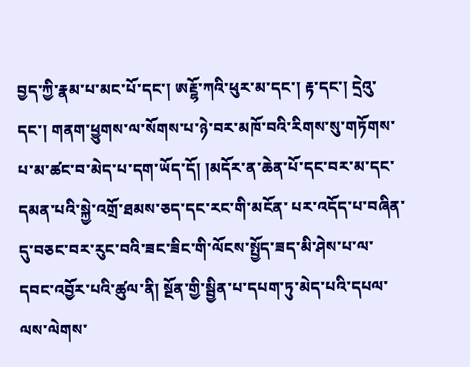བྱད་ཀྱི་རྣམ་པ་མང་པོ་དང་། ཨརྔྷོ་ཀའི་ཕུར་མ་དང་། རྟ་དང་། དྲེའུ་དང་། གནག་ཕྱུགས་ལ་སོགས་པ་ཉེ་བར་མཁོ་བའི་རིགས་སུ་གཏོགས་པ་མ་ཚང་བ་མེད་པ་དག་ཡོད་དོ། །མདོར་ན་ཆེན་པོ་དང་བར་མ་དང་དམན་པའི་སྐྱེ་འགྲོ་ཐམས་ཅད་དང་རང་གི་མངོན་ པར་འདོད་པ་བཞིན་དུ་བཅང་བར་རུང་བའི་ཟང་ཟིང་གི་ལོངས་སྤྱོད་ཟད་མི་ཤེས་པ་ལ་དབང་འབྱོར་པའི་ཚུལ་ནི། སྔོན་གྱི་སྦྱིན་པ་དཔག་ཏུ་མེད་པའི་དཔལ་ལས་ལེགས་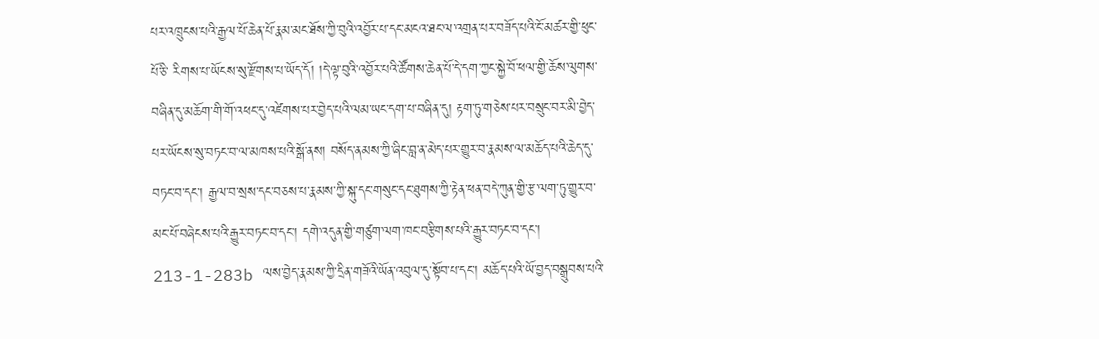པར་འཁྲུངས་པའི་རྒྱལ་པོ་ཆེན་པོ་རྣམ་མང་ཐོས་ཀྱི་བུའི་འབྱོར་པ་དང་མངའ་ཐང་ལ་འགྲན་པར་བཟོད་པའི་ངོ་མཚར་གྱི་ཕུང་པོ་ཅི་ རིགས་པ་ཡོངས་སུ་རྫོགས་པ་ཡོད་དོ། །དེ་ལྟ་བུའི་འབྱོར་པའི་ཚོགས་ཆེན་པོ་དེ་དག་ཀྱང་སྐྱེ་བོ་ཕལ་གྱི་ཆོས་ལུགས་བཞིན་དུ་མཆོག་གི་གོ་འཕང་དུ་འཛེགས་པར་བྱེད་པའི་ལམ་ཡང་དག་པ་བཞིན་དུ། རྟག་ཏུ་གཅེས་པར་བསྲུང་བར་མི་བྱེད་པར་ཡོངས་སུ་བཏང་བ་ལ་མཁས་པའི་སྒོ་ནས། བསོད་ནམས་ཀྱི་ཞིང་བླ་ན་མེད་པར་གྱུར་བ་རྣམས་ལ་མཆོད་པའི་ཆེད་དུ་བཏང་བ་དང་། རྒྱལ་བ་སྲས་དང་བཅས་པ་རྣམས་ཀྱི་སྐུ་དང་གསུང་དང་ཐུགས་ཀྱི་རྟེན་ཕན་བདེ་ཀུན་གྱི་རྩ་ལག་ཏུ་གྱུར་བ་མང་པོ་བཞེངས་པའི་རྒྱུར་བཏང་བ་དང་། དགེ་འདུན་གྱི་གཙུག་ལག་ཁང་བརྩིགས་པའི་རྒྱུར་བཏང་བ་དང་། 213-1-283b ལས་བྱེད་རྣམས་ཀྱི་དྲིན་གཟོའི་ཡོན་འབུལ་དུ་སྟོབ་པ་དང་། མཆོད་པའི་ཡོ་བྱད་བསྒྲུབས་པའི་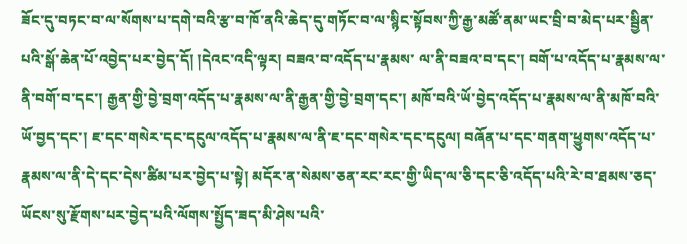ཟོང་དུ་བཏང་བ་ལ་སོགས་པ་དགེ་བའི་རྩ་བ་ཁོ་ནའི་ཆེད་དུ་གཏོང་བ་ལ་སྙིང་སྟོབས་ཀྱི་རྒྱ་མཚོ་ནམ་ཡང་བྲི་བ་མེད་པར་སྦྱིན་པའི་སྒོ་ཆེན་པོ་འབྱེད་པར་བྱེད་དོ། །དེའང་འདི་ལྟར། བཟའ་བ་འདོད་པ་རྣམས་ ལ་ནི་བཟའ་བ་དང་། བགོ་པ་འདོད་པ་རྣམས་ལ་ནི་བགོ་བ་དང་། རྒྱན་གྱི་བྱེ་བྲག་འདོད་པ་རྣམས་ལ་ནི་རྒྱན་གྱི་བྱེ་བྲག་དང་། མཁོ་བའི་ཡོ་བྱེད་འདོད་པ་རྣམས་ལ་ནི་མཁོ་བའི་ཡོ་བྱད་དང་། ཇ་དང་གསེར་དང་དངུལ་འདོད་པ་རྣམས་ལ་ནི་ཇ་དང་གསེར་དང་དངུལ། བཞོན་པ་དང་གནག་ཕྱུགས་འདོད་པ་ རྣམས་ལ་ནི་དེ་དང་དེས་ཚིམ་པར་བྱེད་པ་སྟེ། མདོར་ན་སེམས་ཅན་རང་རང་གྱི་ཡིད་ལ་ཅི་དང་ཅི་འདོད་པའི་རེ་བ་ཐམས་ཅད་ཡོངས་སུ་རྫོགས་པར་བྱེད་པའི་ལོགས་སྤྱོད་ཟད་མི་ཤེས་པའི་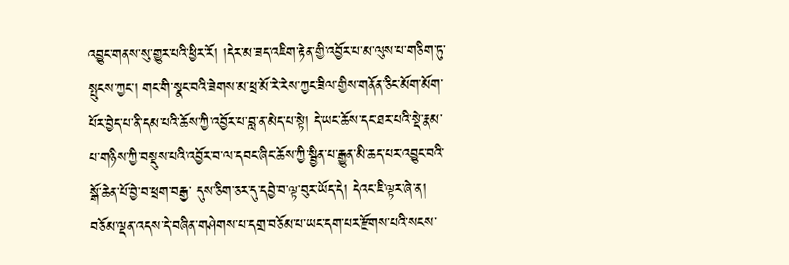འབྱུང་གནས་སུ་གྱུར་པའི་ཕྱིར་རོ། །དེར་མ་ཟད་འཇིག་རྟེན་གྱི་འབྱོར་པ་མ་ལུས་པ་གཅིག་ཏུ་སྤུངས་ཀྱང་། གང་གི་སྣང་བའི་ཟེགས་མ་ཕྲ་མོ་རེ་རེས་ཀྱང་ཟིལ་གྱིས་གནོན་ཅིང་མོག་མོག་པོར་བྱེད་པ་ནི་དམ་པའི་ཆོས་ཀྱི་འབྱོར་པ་བླ་ན་མེད་པ་སྟེ། དེ་ཡང་ཆོས་དང་ཐར་པའི་སྡེ་རྣམ་པ་གཉིས་ཀྱི་བསྡུས་པའི་འབྱོར་བ་ལ་དབང་ཞིང་ཆོས་ཀྱི་སྦྱིན་པ་རྒྱུན་མི་ཆད་པར་འབྱུང་བའི་སྒོ་ཆེན་པོ་བྱེ་བ་ཕྲག་བརྒྱ་ དུས་ཅིག་ཅར་དུ་དབྱེ་བ་ལྟ་བུར་ཡོད་དེ། དེའང་ཇི་ལྟར་ཞེ་ན། བཅོམ་ལྡན་འདས་དེ་བཞིན་གཤེགས་པ་དགྲ་བཅོམ་པ་ཡང་དག་པར་རྫོགས་པའི་སངས་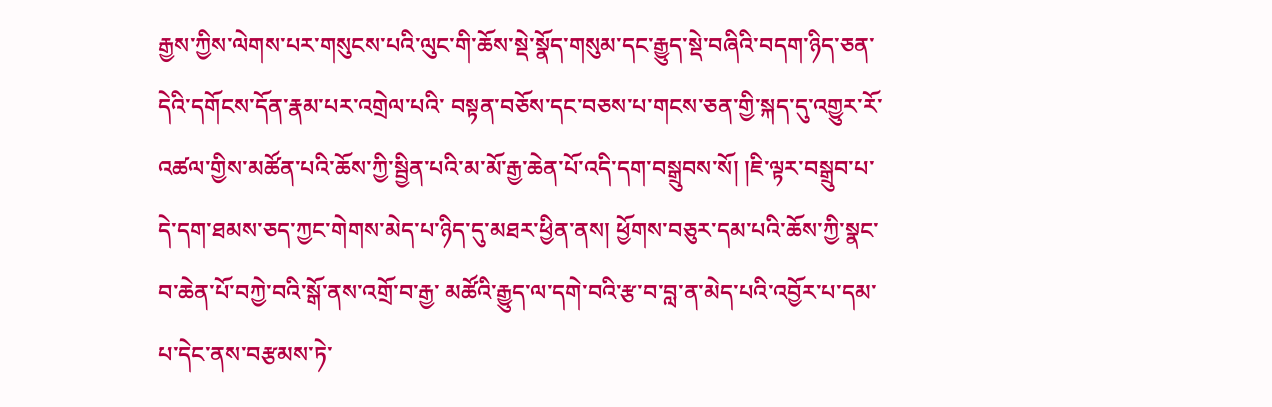རྒྱས་ཀྱིས་ལེགས་པར་གསུངས་པའི་ལུང་གི་ཆོས་སྡེ་སྣོད་གསུམ་དང་རྒྱུད་སྡེ་བཞིའི་བདག་ཉིད་ཅན་དེའི་དགོངས་དོན་རྣམ་པར་འགྲེལ་པའི་ བསྟན་བཅོས་དང་བཅས་པ་གངས་ཅན་གྱི་སྐད་དུ་འགྱུར་རོ་འཚལ་གྱིས་མཚོན་པའི་ཆོས་ཀྱི་སྦྱིན་པའི་མ་མོ་རྒྱ་ཆེན་པོ་འདི་དག་བསྒྲུབས་སོ། །ཇི་ལྟར་བསྒྲུབ་པ་དེ་དག་ཐམས་ཅད་ཀྱང་གེགས་མེད་པ་ཉིད་དུ་མཐར་ཕྱིན་ནས། ཕྱོགས་བཅུར་དམ་པའི་ཆོས་ཀྱི་སྣང་བ་ཆེན་པོ་བཀྱེ་བའི་སྒོ་ནས་འགྲོ་བ་རྒྱ་ མཚོའི་རྒྱུད་ལ་དགེ་བའི་རྩ་བ་བླ་ན་མེད་པའི་འབྱོར་པ་དམ་པ་དེང་ནས་བརྩམས་ཏེ་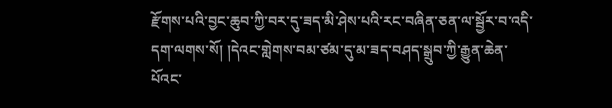རྫོགས་པའི་བྱང་ཆུབ་ཀྱི་བར་དུ་ཟད་མི་ཤེས་པའི་རང་བཞིན་ཅན་ལ་སྦྱོར་བ་འདི་དག་ལགས་སོ། །དེའང་གླེགས་བམ་ཙམ་དུ་མ་ཟད་བཤད་སྒྲུབ་ཀྱི་རྒྱུན་ཆེན་པོའང་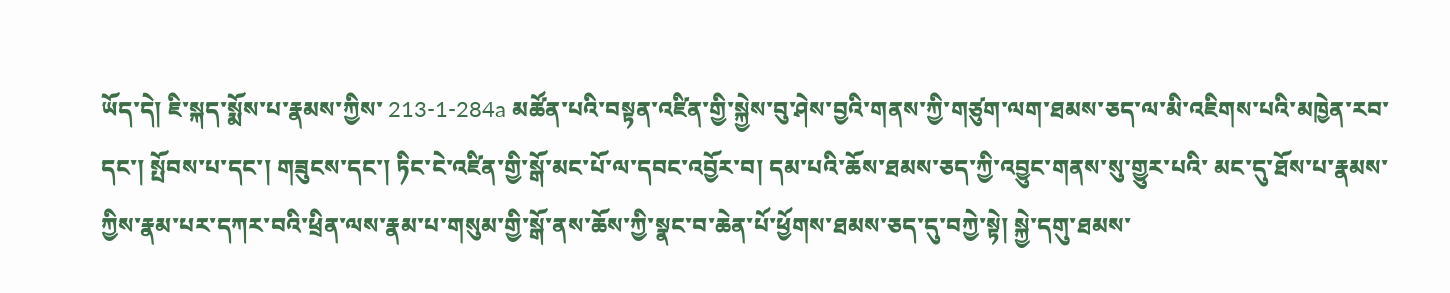ཡོད་དེ། ཇི་སྐད་སྨོས་པ་རྣམས་ཀྱིས་ 213-1-284a མཚོན་པའི་བསྟན་འཛིན་གྱི་སྐྱེས་བུ་ཤེས་བྱའི་གནས་ཀྱི་གཙུག་ལག་ཐམས་ཅད་ལ་མི་འཇིགས་པའི་མཁྱེན་རབ་དང་། སྤོབས་པ་དང་། གཟུངས་དང་། ཏིང་ངེ་འཛིན་གྱི་སྒོ་མང་པོ་ལ་དབང་འབྱོར་བ། དམ་པའི་ཆོས་ཐམས་ཅད་ཀྱི་འབྱུང་གནས་སུ་གྱུར་པའི་ མང་དུ་ཐོས་པ་རྣམས་ཀྱིས་རྣམ་པར་དཀར་བའི་ཕྲིན་ལས་རྣམ་པ་གསུམ་གྱི་སྒོ་ནས་ཆོས་ཀྱི་སྣང་བ་ཆེན་པོ་ཕྱོགས་ཐམས་ཅད་དུ་བཀྱེ་སྟེ། སྐྱེ་དགུ་ཐམས་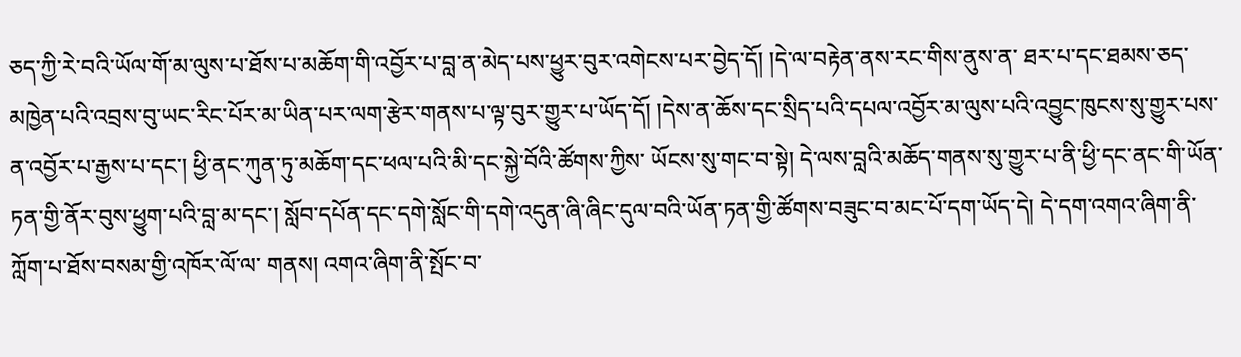ཅད་ཀྱི་རེ་བའི་ཡོལ་གོ་མ་ལུས་པ་ཐོས་པ་མཆོག་གི་འབྱོར་པ་བླ་ན་མེད་པས་ཕྱུར་བུར་འགེངས་པར་བྱེད་དོ། །དེ་ལ་བརྟེན་ནས་རང་གིས་ནུས་ན་ ཐར་པ་དང་ཐམས་ཅད་མཁྱེན་པའི་འབྲས་བུ་ཡང་རིང་པོར་མ་ཡིན་པར་ལག་རྩེར་གནས་པ་ལྟ་བུར་གྱུར་པ་ཡོད་དོ། །དེས་ན་ཆོས་དང་སྲིད་པའི་དཔལ་འབྱོར་མ་ལུས་པའི་འབྱུང་ཁུངས་སུ་གྱུར་པས་ན་འབྱོར་པ་རྒྱས་པ་དང་། ཕྱི་ནང་ཀུན་ཏུ་མཆོག་དང་ཕལ་པའི་མི་དང་སྐྱེ་བོའི་ཚོགས་ཀྱིས་ ཡོངས་སུ་གང་བ་སྟེ། དེ་ལས་བླའི་མཆོད་གནས་སུ་གྱུར་པ་ནི་ཕྱི་དང་ནང་གི་ཡོན་ཏན་གྱི་ནོར་བུས་ཕྱུག་པའི་བླ་མ་དང་། སློབ་དཔོན་དང་དགེ་སློང་གི་དགེ་འདུན་ཞི་ཞིང་དུལ་བའི་ཡོན་ཏན་གྱི་ཚོགས་བཟུང་བ་མང་པོ་དག་ཡོད་དེ། དེ་དག་འགའ་ཞིག་ནི་ཀློག་པ་ཐོས་བསམ་གྱི་འཁོར་ལོ་ལ་ གནས། འགའ་ཞིག་ནི་སྤོང་བ་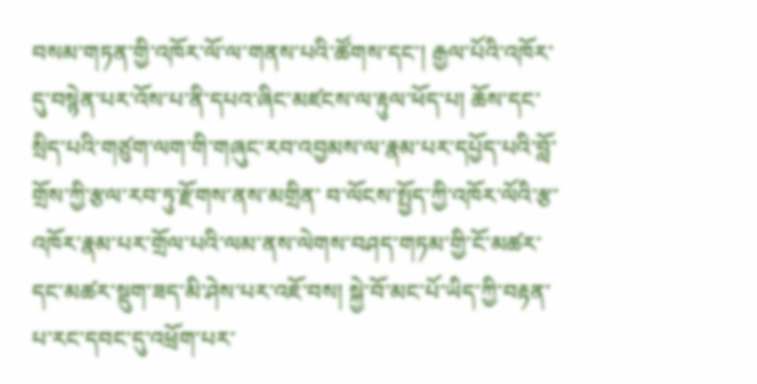བསམ་གཏན་གྱི་འཁོར་ལོ་ལ་གནས་པའི་ཚོགས་དང་། རྒྱལ་པོའི་འཁོར་དུ་བསྙེན་པར་འོས་པ་ནི་དཔའ་ཞིང་མཛངས་ལ་རྟུལ་ཕོད་པ། ཆོས་དང་སྲིད་པའི་གཙུག་ལག་གི་གཞུང་རབ་འབྱམས་ལ་རྣམ་པར་དཔྱོད་པའི་བློ་གྲོས་ཀྱི་རྩལ་རབ་ཏུ་རྫོགས་ནས་མགྲིན་ བ་ལོངས་སྤྱོད་ཀྱི་འཁོར་ལོའི་རྩ་འཁོར་རྣམ་པར་གྲོལ་པའི་ལམ་ནས་ལེགས་བཤད་གཏམ་གྱི་ངོ་མཚར་དང་མཚར་སྡུག་ཟད་མི་ཤེས་པར་འཇོ་བས། སྐྱེ་བོ་མང་པོ་ཡིད་ཀྱི་བརྟན་པ་རང་དབང་དུ་འཕྲོག་པར་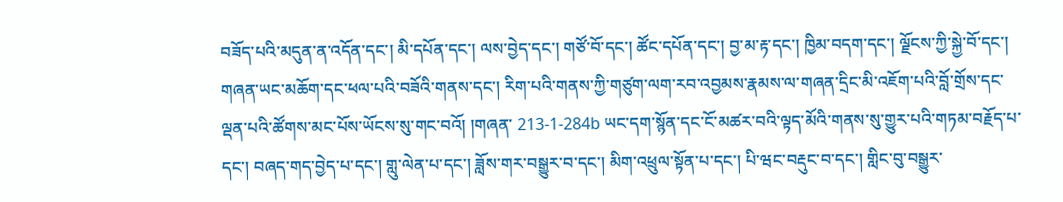བཟོད་པའི་མདུན་ན་འདོན་དང་། མི་དཔོན་དང་། ལས་བྱེད་དང་། གཙོ་བོ་དང་། ཚོང་དཔོན་དང་། བྱ་མ་རྟ་དང་། ཁྱིམ་བདག་དང་། ལྗོངས་ཀྱི་སྐྱེ་བོ་དང་། གཞན་ཡང་མཆོག་དང་ཕལ་པའི་བཟོའི་གནས་དང་། རིག་པའི་གནས་ཀྱི་གཙུག་ལག་རབ་འབྱམས་རྣམས་ལ་གཞན་དྲིང་མི་འཇོག་པའི་བློ་གྲོས་དང་ལྡན་པའི་ཚོགས་མང་པོས་ཡོངས་སུ་གང་བའོ། །གཞན་ 213-1-284b ཡང་དག་སྙོན་དང་ངོ་མཚར་བའི་ལྟད་མོའི་གནས་སུ་གྱུར་པའི་གཏམ་བརྗོད་པ་དང་། བཞད་གད་བྱེད་པ་དང་། གླུ་ལེན་པ་དང་། ཟློས་གར་བསྒྱུར་བ་དང་། མིག་འཕྲུལ་སྟོན་པ་དང་། པི་ཝང་བརྡུང་བ་དང་། གླིང་བུ་བསྒྱུར་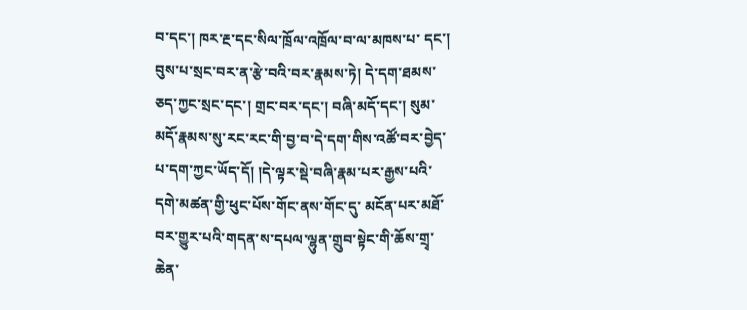བ་དང་། ཁར་རྔ་དང་སིལ་ཁྲོལ་འཁྲོལ་བ་ལ་མཁས་པ་ དང་། བུས་པ་སྲང་བར་ན་རྩེ་བའི་བར་རྣམས་ཏེ། དེ་དག་ཐམས་ཅད་ཀྱང་སྲང་དང་། གྲང་བར་དང་། བཞི་མདོ་དང་། སུམ་མདོ་རྣམས་སུ་རང་རང་གི་བྱ་བ་དེ་དག་གིས་འཚོ་བར་བྱེད་པ་དག་ཀྱང་ཡོད་དོ། །དེ་ལྟར་སྡེ་བཞི་རྣམ་པར་རྒྱས་པའི་དགེ་མཚན་གྱི་ཕུང་པོས་གོང་ནས་གོང་དུ་ མངོན་པར་མཐོ་བར་གྱུར་པའི་གདན་ས་དཔལ་ལྷུན་གྲུབ་སྟེང་གི་ཆོས་གྲྭ་ཆེན་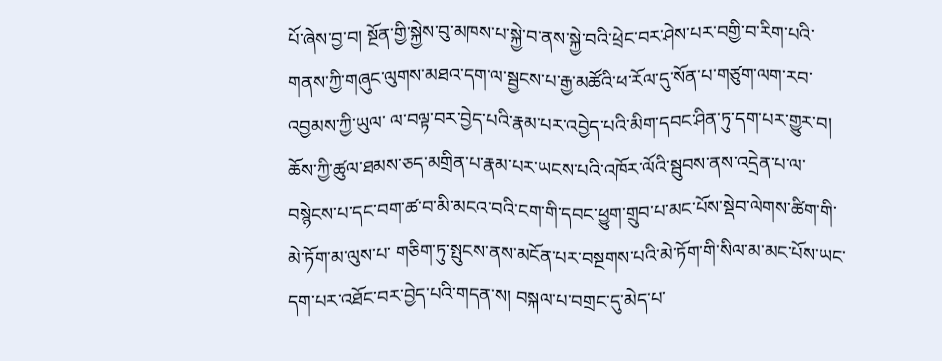པོ་ཞེས་བྱ་བ། སྔོན་གྱི་སྐྱེས་བུ་མཁས་པ་སྐྱེ་བ་ནས་སྐྱེ་བའི་ཕྲེང་བར་ཤེས་པར་བགྱི་བ་རིག་པའི་གནས་ཀྱི་གཞུང་ལུགས་མཐའ་དག་ལ་སྦྱངས་པ་རྒྱ་མཚོའི་ཕ་རོལ་དུ་སོན་པ་གཙུག་ལག་རབ་འབྱམས་ཀྱི་ཡུལ་ ལ་བལྟ་བར་བྱེད་པའི་རྣམ་པར་འབྱེད་པའི་མིག་དབང་ཤིན་ཏུ་དག་པར་གྱུར་བ། ཆོས་ཀྱི་ཚུལ་ཐམས་ཅད་མགྲིན་པ་རྣམ་པར་ཡངས་པའི་འཁོར་ལོའི་སྦུབས་ནས་འདྲེན་པ་ལ་བསྙེངས་པ་དང་བག་ཚ་བ་མི་མངའ་བའི་ངག་གི་དབང་ཕྱུག་གྲུབ་པ་མང་པོས་སྡེབ་ལེགས་ཚིག་གི་མེ་ཏོག་མ་ལུས་པ་ གཅིག་ཏུ་སྤུངས་ནས་མངོན་པར་བསྔགས་པའི་མེ་ཏོག་གི་སིལ་མ་མང་པོས་ཡང་དག་པར་འཐོང་བར་བྱེད་པའི་གདན་ས། བསྐལ་པ་བགྲང་དུ་མེད་པ་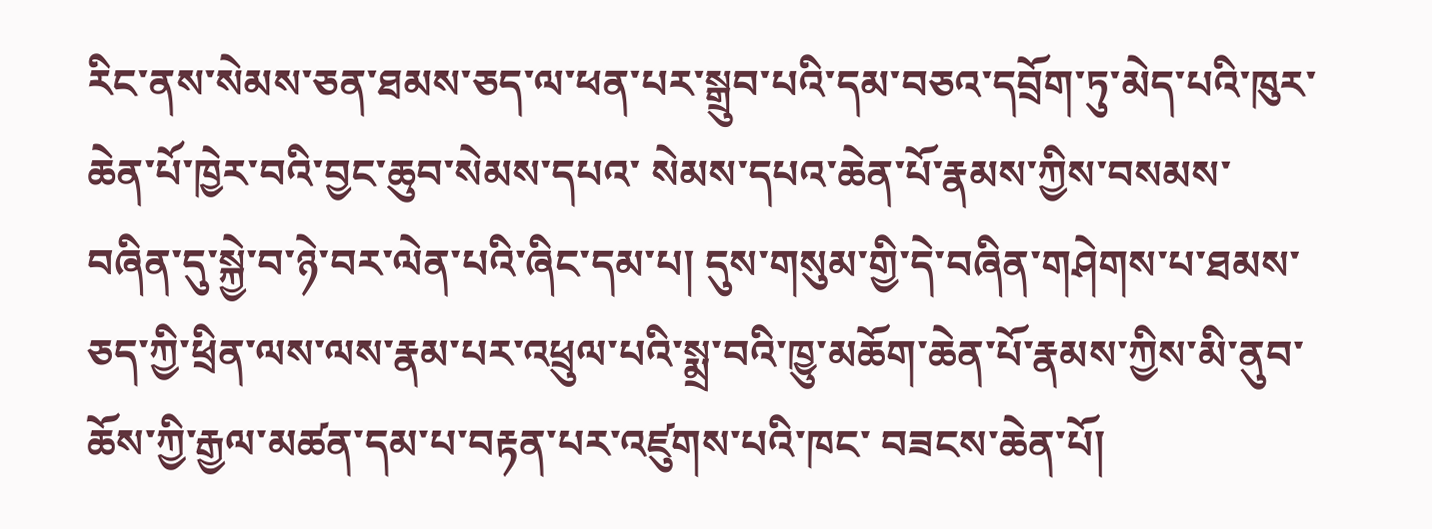རིང་ནས་སེམས་ཅན་ཐམས་ཅད་ལ་ཕན་པར་སྒྲུབ་པའི་དམ་བཅའ་དབྲོག་ཏུ་མེད་པའི་ཁུར་ཆེན་པོ་ཁྱེར་བའི་བྱང་ཆུབ་སེམས་དཔའ་ སེམས་དཔའ་ཆེན་པོ་རྣམས་ཀྱིས་བསམས་བཞིན་དུ་སྐྱེ་བ་ཉེ་བར་ལེན་པའི་ཞིང་དམ་པ། དུས་གསུམ་གྱི་དེ་བཞིན་གཤེགས་པ་ཐམས་ཅད་ཀྱི་ཕྲིན་ལས་ལས་རྣམ་པར་འཕྲུལ་པའི་སྨྲ་བའི་ཁྱུ་མཆོག་ཆེན་པོ་རྣམས་ཀྱིས་མི་ནུབ་ཆོས་ཀྱི་རྒྱལ་མཚན་དམ་པ་བརྟན་པར་འཛུགས་པའི་ཁང་ བཟངས་ཆེན་པོ།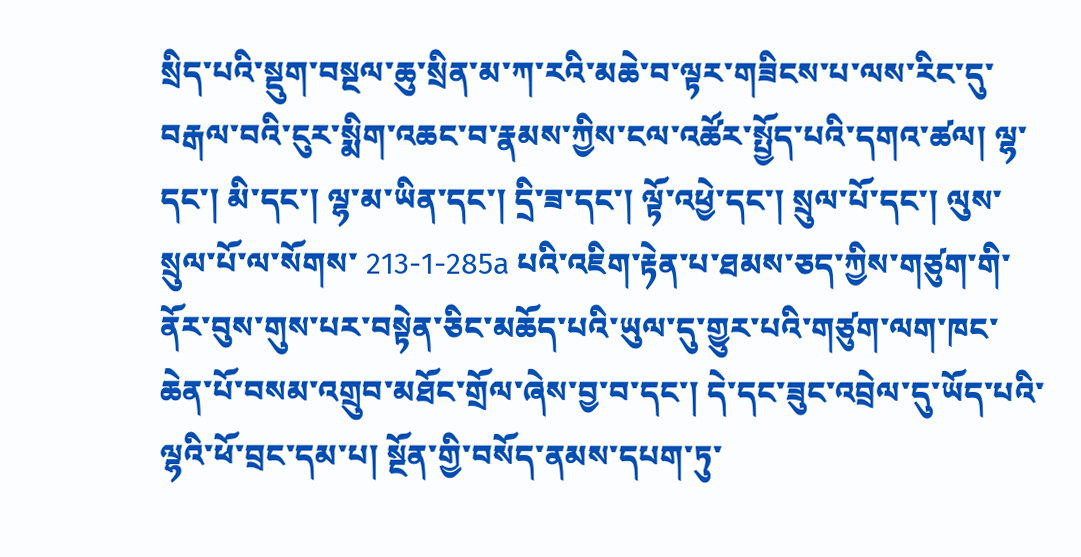སྲིད་པའི་སྡུག་བསྔལ་ཆུ་སྲིན་མ་ཀ་རའི་མཆེ་བ་ལྟར་གཟིངས་པ་ལས་རིང་དུ་བརྒལ་བའི་ངུར་སྨིག་འཆང་བ་རྣམས་ཀྱིས་ངལ་འཚོར་སྤྱོད་པའི་དགའ་ཚལ། ལྷ་དང་། མི་དང་། ལྷ་མ་ཡིན་དང་། དྲི་ཟ་དང་། ལྟོ་འཕྱེ་དང་། སྲུལ་པོ་དང་། ལུས་སྲུལ་པོ་ལ་སོགས་ 213-1-285a པའི་འཇིག་རྟེན་པ་ཐམས་ཅད་ཀྱིས་གཙུག་གི་ནོར་བུས་གུས་པར་བསྟེན་ཅིང་མཆོད་པའི་ཡུལ་དུ་གྱུར་པའི་གཙུག་ལག་ཁང་ཆེན་པོ་བསམ་འགྲུབ་མཐོང་གྲོལ་ཞེས་བྱ་བ་དང་། དེ་དང་ཟུང་འབྲེལ་དུ་ཡོད་པའི་ལྷའི་ཕོ་བྲང་དམ་པ། སྔོན་གྱི་བསོད་ནམས་དཔག་ཏུ་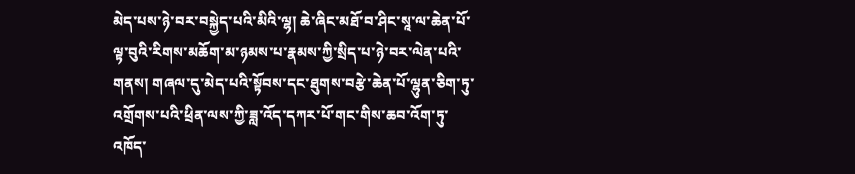མེད་པས་ཉེ་བར་བསྐྱེད་པའི་མིའི་ལྷ། ཆེ་ཞིང་མཐོ་བ་ཤིང་སཱ་ལ་ཆེན་པོ་ལྟ་བུའི་རིགས་མཆོག་མ་ཉམས་པ་རྣམས་ཀྱི་སྲིད་པ་ཉེ་བར་ལེན་པའི་གནས། གཞལ་དུ་མེད་པའི་སྟོབས་དང་ཐུགས་བརྩེ་ཆེན་པོ་ལྷུན་ཅིག་ཏུ་འགྲོགས་པའི་ཕྲིན་ལས་ཀྱི་ཟླ་འོད་དཀར་པོ་གང་གིས་ཆབ་འོག་ཏུ་ འཁོད་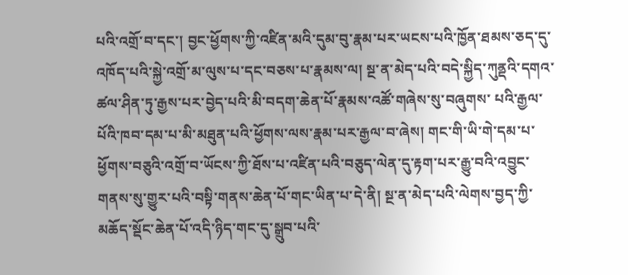པའི་འགྲོ་བ་དང་། བྱང་ཕྱོགས་ཀྱི་འཛིན་མའི་དུམ་བུ་རྣམ་པར་ཡངས་པའི་ཁྱོན་ཐམས་ཅད་དུ་འཁོད་པའི་སྐྱེ་འགྲོ་མ་ལུས་པ་དང་བཅས་པ་རྣམས་ལ། སྔ་ན་མེད་པའི་བདེ་སྐྱིད་ཀུནྡའི་དགའ་ཚལ་ཤིན་ཏུ་རྒྱས་པར་བྱེད་པའི་མི་བདག་ཆེན་པོ་རྣམས་འཚོ་གཞེས་སུ་བཞུགས་ པའི་རྒྱལ་པོའི་ཁབ་དམ་པ་མི་མཐུན་པའི་ཕྱོགས་ལས་རྣམ་པར་རྒྱལ་བ་ཞེས། གང་གི་ཡི་གེ་དམ་པ་ཕྱོགས་བཅུའི་འགྲོ་བ་ཡོངས་ཀྱི་ཐོས་པ་འཛིན་པའི་བཅུད་ལེན་དུ་རྟག་པར་རྒྱུ་བའི་འབྱུང་གནས་སུ་གྱུར་པའི་བསྟི་གནས་ཆེན་པོ་གང་ཡིན་པ་དེ་ནི། སྔ་ན་མེད་པའི་ལེགས་བྱད་ཀྱི་ མཆོད་སྡོང་ཆེན་པོ་འདི་ཉིད་གང་དུ་སྒྲུབ་པའི་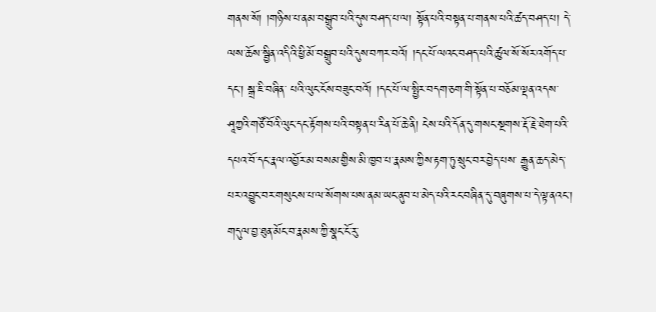གནས་སོ། །གཉིས་པ་ནམ་བསྒྲུབ་པའི་དུས་བཤད་པ་ལ། སྟོན་པའི་བསྟན་པ་གནས་པའི་ཚད་བཤད་པ། དེ་ལས་ཆོས་སྦྱིན་འདིའི་ཕྱི་མོ་བསྒྲུབ་པའི་དུས་བཀར་བའོ། །དང་པོ་ལའང་བཤད་པའི་ཚུལ་སོ་སོར་འགོད་པ་དང་། སྒྲ་ཇི་བཞིན་ པའི་ལུང་ངོས་བཟུང་བའོ། །དང་པོ་ལ་སྤྱིར་བདག་ཅག་གི་སྟོན་པ་བཅོམ་ལྡན་འདས་ཤཱཀྱའི་གཙོ་བོའི་ལུང་དང་རྟོགས་པའི་བསྟན་པ་རིན་པོ་ཆེ་ནི། ངེས་པའི་དོན་དུ་གསང་སྔགས་རྡོ་རྗེ་ཐེག་པའི་དཔའ་བོ་དང་རྣལ་འབྱོར་མ་བསམ་གྱིས་མི་ཁྱབ་པ་རྣམས་ཀྱིས་རྟག་ཏུ་སྲུང་བར་བྱེད་པས་ རྒྱུན་ཆད་མེད་པར་འབྱུང་བར་གསུངས་པ་ལ་སོགས་པས་ནམ་ཡང་ནུབ་པ་མེད་པའི་རང་བཞིན་དུ་བཞུགས་པ་དེ་ལྟ་ནའང་། གདུལ་བྱ་ཐུན་མོང་བ་རྣམས་ཀྱི་སྣང་ངོ་རུ་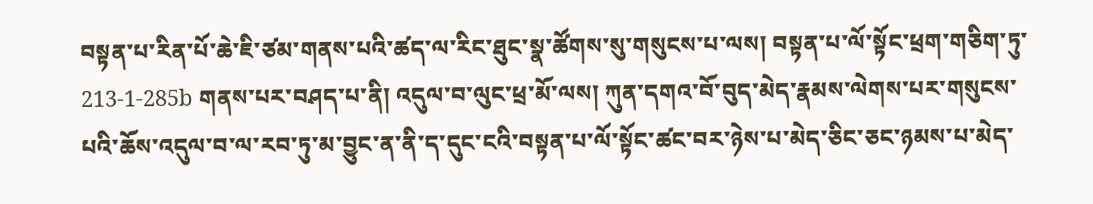བསྟན་པ་རིན་པོ་ཆེ་ཇི་ཙམ་གནས་པའི་ཚད་ལ་རིང་ཐུང་སྣ་ཚོགས་སུ་གསུངས་པ་ལས། བསྟན་པ་ལོ་སྟོང་ཕྲག་གཅིག་ཏུ་ 213-1-285b གནས་པར་བཤད་པ་ནི། འདུལ་བ་ལུང་ཕྲ་མོ་ལས། ཀུན་དགའ་བོ་བུད་མེད་རྣམས་ལེགས་པར་གསུངས་པའི་ཆོས་འདུལ་བ་ལ་རབ་ཏུ་མ་བྱུང་ན་ནི་ད་དུང་ངའི་བསྟན་པ་ལོ་སྟོང་ཚང་བར་ཉེས་པ་མེད་ཅིང་ཅང་ཉམས་པ་མེད་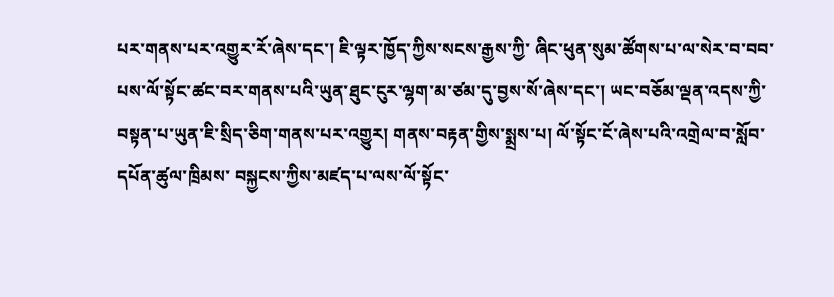པར་གནས་པར་འགྱུར་རོ་ཞེས་དང་། ཇི་ལྟར་ཁྱོད་ཀྱིས་སངས་རྒྱས་ཀྱི་ ཞིང་ཕུན་སུམ་ཚོགས་པ་ལ་སེར་བ་བབ་པས་ལོ་སྟོང་ཚང་བར་གནས་པའི་ཡུན་ཐུང་ངུར་ལྷག་མ་ཙམ་དུ་བྱས་སོ་ཞེས་དང་། ཡང་བཅོམ་ལྡན་འདས་ཀྱི་བསྟན་པ་ཡུན་ཇི་སྲིད་ཅིག་གནས་པར་འགྱུར། གནས་བརྟན་གྱིས་སྨྲས་པ། ལོ་སྟོང་ངོ་ཞེས་པའི་འགྲེལ་བ་སློབ་དཔོན་ཚུལ་ཁྲིམས་ བསྐྱངས་ཀྱིས་མཛད་པ་ལས་ལོ་སྟོང་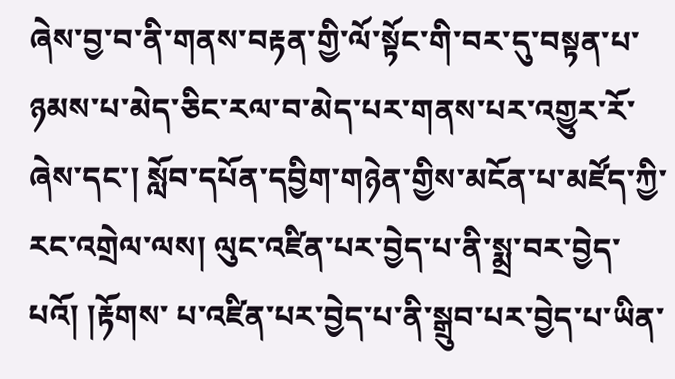ཞེས་བྱ་བ་ནི་གནས་བརྟན་གྱི་ལོ་སྟོང་གི་བར་དུ་བསྟན་པ་ཉམས་པ་མེད་ཅིང་རལ་བ་མེད་པར་གནས་པར་འགྱུར་རོ་ཞེས་དང་། སློབ་དཔོན་དབྱིག་གཉེན་གྱིས་མངོན་པ་མཛོད་ཀྱི་རང་འགྲེལ་ལས། ལུང་འཛིན་པར་བྱེད་པ་ནི་སྨྲ་བར་བྱེད་པའོ། །རྟོགས་ པ་འཛིན་པར་བྱེད་པ་ནི་སྒྲུབ་པར་བྱེད་པ་ཡིན་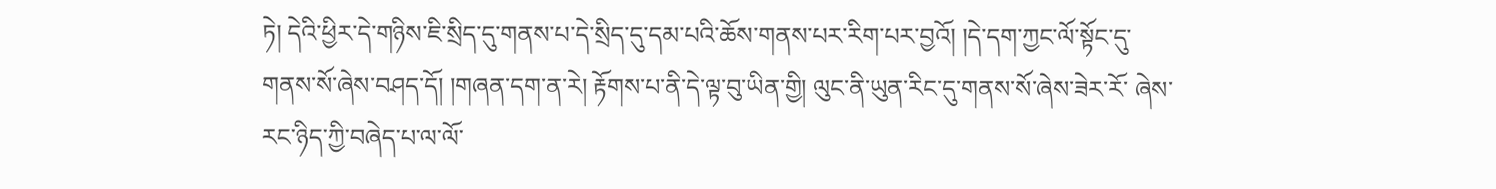ཏེ། དེའི་ཕྱིར་དེ་གཉིས་ཇི་སྲིད་དུ་གནས་པ་དེ་སྲིད་དུ་དམ་པའི་ཆོས་གནས་པར་རིག་པར་བྱའོ། །དེ་དག་ཀྱང་ལོ་སྟོང་དུ་གནས་སོ་ཞེས་བཤད་དོ། །གཞན་དག་ན་རེ། རྟོགས་པ་ནི་དེ་ལྟ་བུ་ཡིན་གྱི། ལུང་ནི་ཡུན་རིང་དུ་གནས་སོ་ཞེས་ཟེར་རོ་ ཞེས་རང་ཉིད་ཀྱི་བཞེད་པ་ལ་ལོ་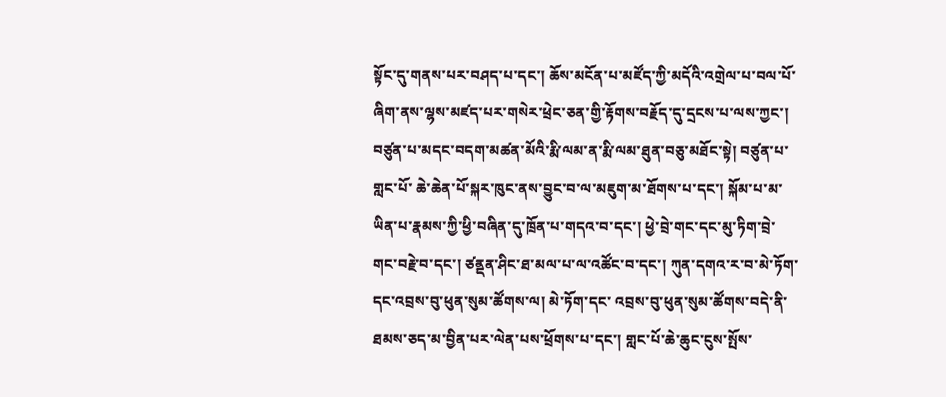སྟོང་དུ་གནས་པར་བཤད་པ་དང་། ཆོས་མངོན་པ་མཛོད་ཀྱི་མདོའི་འགྲེལ་པ་བལ་པོ་ཞིག་ནས་ལྷས་མཛད་པར་གསེར་ཕྲེང་ཅན་གྱི་རྟོགས་བརྗོད་དུ་དྲངས་པ་ལས་ཀྱང་། བཙུན་པ་མདང་བདག་མཚན་མོའི་རྨི་ལམ་ན་རྨི་ལམ་ཐུན་བཅུ་མཐོང་སྟེ། བཙུན་པ་གླང་པོ་ ཆེ་ཆེན་པོ་སྐར་ཁུང་ནས་བྱུང་བ་ལ་མཇུག་མ་ཐོགས་པ་དང་། སྐོམ་པ་མ་ཡིན་པ་རྣམས་ཀྱི་ཕྱི་བཞིན་དུ་ཁྲོན་པ་གདའ་བ་དང་། ཕྱེ་བྲེ་གང་དང་མུ་ཏིག་བྲེ་གང་བརྗེ་བ་དང་། ཙནྡན་ཤིང་ཐ་མལ་པ་ལ་འཚོང་བ་དང་། ཀུན་དགའ་ར་བ་མེ་ཏོག་དང་འབྲས་བུ་ཕུན་སུམ་ཚོགས་ལ། མེ་ཏོག་དང་ འབྲས་བུ་ཕུན་སུམ་ཚོགས་བདེ་ནི་ཐམས་ཅད་མ་བྱིན་པར་ལེན་པས་ཕྲོགས་པ་དང་། གླང་པོ་ཆེ་ཆུང་ངུས་སྤོས་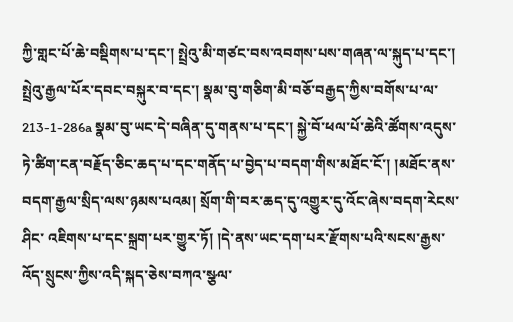ཀྱི་གླང་པོ་ཆེ་བསྡིགས་པ་དང་། སྤྲེའུ་མི་གཙང་བས་འབགས་པས་གཞན་ལ་སྐུད་པ་དང་། སྤྲེའུ་རྒྱལ་པོར་དབང་བསྐུར་བ་དང་། སྣམ་བུ་གཅིག་མི་བཅོ་བརྒྱད་ཀྱིས་བགོས་པ་ལ་ 213-1-286a སྣམ་བུ་ཡང་དེ་བཞིན་དུ་གནས་པ་དང་། སྐྱེ་བོ་ཕལ་པོ་ཆེའི་ཚོགས་འདུས་ཏེ་ཚིག་ངན་བརྗོད་ཅིང་ཆད་པ་དང་གནོད་པ་བྱེད་པ་བདག་གིས་མཐོང་ངོ་། །མཐོང་ནས་བདག་རྒྱལ་སྲིད་ལས་ཉམས་པའམ། སྲོག་གི་བར་ཆད་དུ་འགྱུར་དུ་འོང་ཞེས་བདག་རེངས་ཤིང་ འཇིགས་པ་དང་སྐྲག་པར་གྱུར་ཏོ། །དེ་ནས་ཡང་དག་པར་རྫོགས་པའི་སངས་རྒྱས་འོད་སྲུངས་ཀྱིས་འདི་སྐད་ཅེས་བཀའ་སྩལ་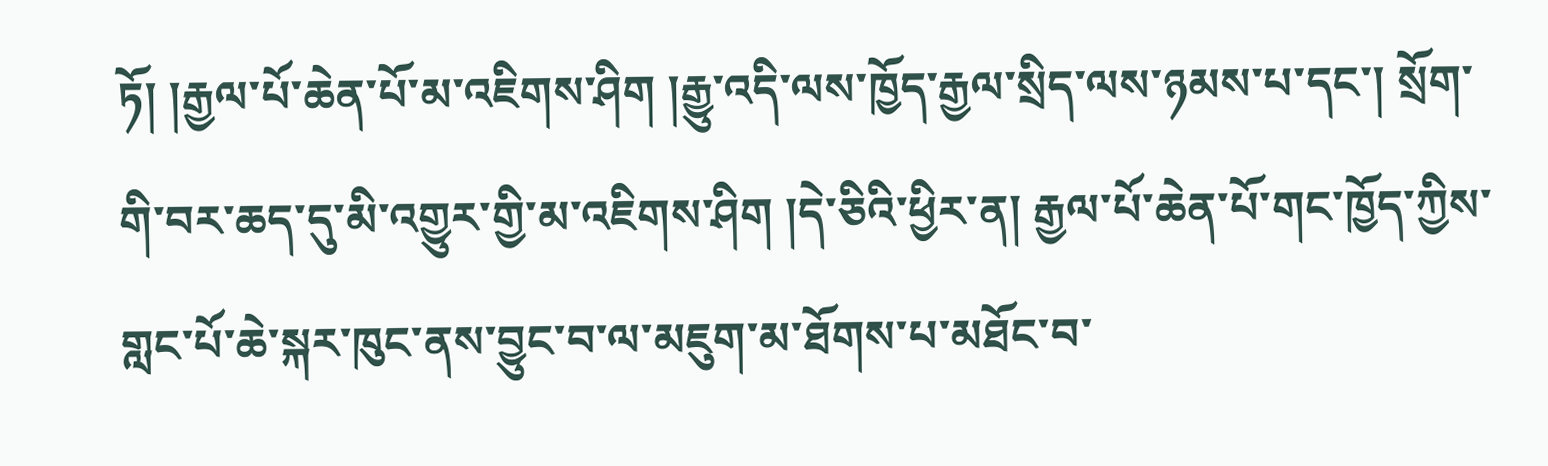ཏོ། །རྒྱལ་པོ་ཆེན་པོ་མ་འཇིགས་ཤིག །རྒྱུ་འདི་ལས་ཁྱོད་རྒྱལ་སྲིད་ལས་ཉམས་པ་དང་། སྲོག་གི་བར་ཆད་དུ་མི་འགྱུར་གྱི་མ་འཇིགས་ཤིག །དེ་ཅིའི་ཕྱིར་ན། རྒྱལ་པོ་ཆེན་པོ་གང་ཁྱོད་ཀྱིས་གླང་པོ་ཆེ་སྐར་ཁུང་ནས་བྱུང་བ་ལ་མཇུག་མ་ཐོགས་པ་མཐོང་བ་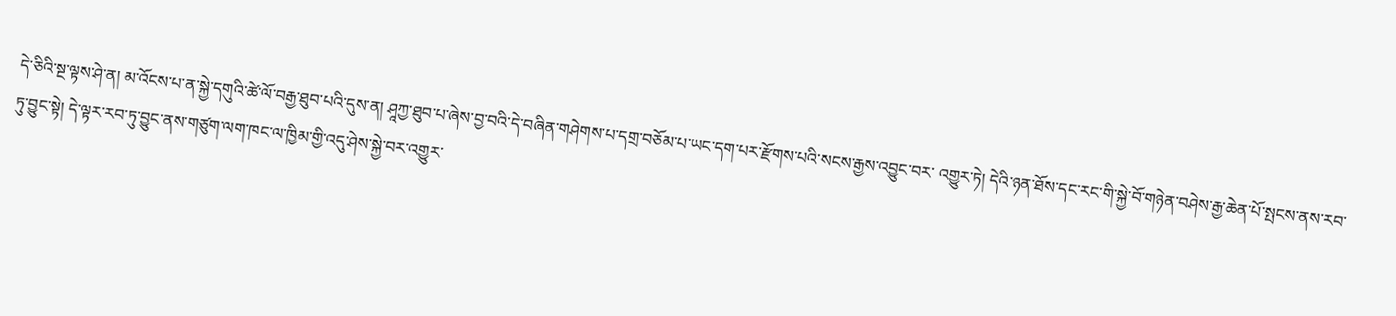དེ་ཅིའི་སྔ་ལྟས་ཤེ་ན། མ་འོངས་པ་ན་སྐྱེ་དགུའི་ཚེ་ལོ་བརྒྱ་ཐུབ་པའི་དུས་ན། ཤཱཀྱ་ཐུབ་པ་ཞེས་བྱ་བའི་དེ་བཞིན་གཤེགས་པ་དགྲ་བཅོམ་པ་ཡང་དག་པར་རྫོགས་པའི་སངས་རྒྱས་འབྱུང་བར་ འགྱུར་ཏེ། དེའི་ཉན་ཐོས་དང་རང་གི་སྐྱེ་བོ་གཉེན་བཤེས་རྒྱ་ཆེན་པོ་སྤངས་ནས་རབ་ཏུ་བྱུང་སྟེ། དེ་ལྟར་རབ་ཏུ་བྱུང་ནས་གཙུག་ལག་ཁང་ལ་ཁྱིམ་གྱི་འདུ་ཤེས་སྐྱེ་བར་འགྱུར་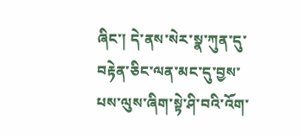ཞིང་། དེ་ནས་སེར་སྣ་ཀུན་དུ་བརྟེན་ཅིང་ལན་མང་དུ་བྱས་པས་ལུས་ཞིག་སྟེ་ཤི་བའི་འོག་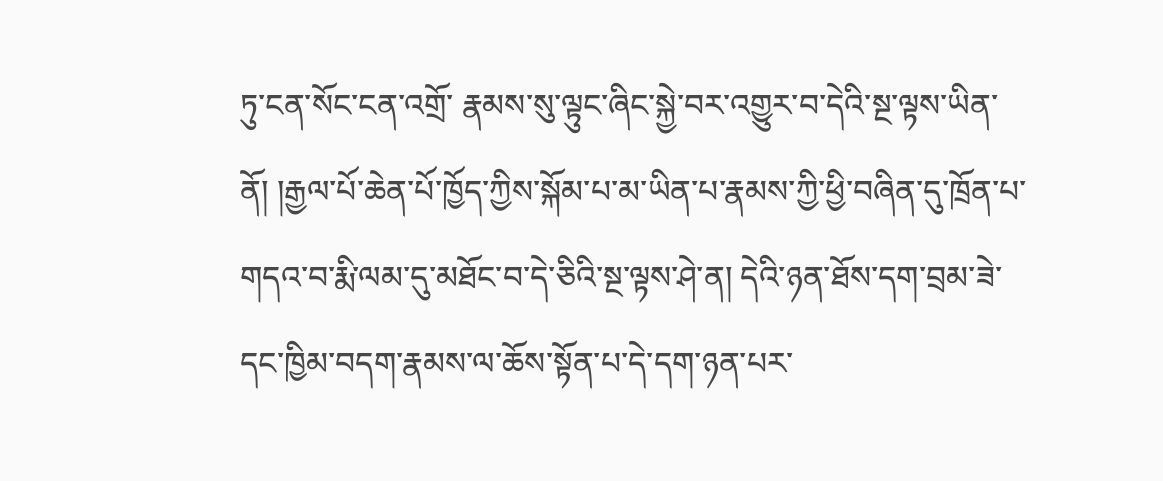ཏུ་ངན་སོང་ངན་འགྲོ་ རྣམས་སུ་ལྟུང་ཞིང་སྐྱེ་བར་འགྱུར་བ་དེའི་སྔ་ལྟས་ཡིན་ནོ། །རྒྱལ་པོ་ཆེན་པོ་ཁྱོད་ཀྱིས་སྐོམ་པ་མ་ཡིན་པ་རྣམས་ཀྱི་ཕྱི་བཞིན་དུ་ཁྲོན་པ་གདའ་བ་རྨི་ལམ་དུ་མཐོང་བ་དེ་ཅིའི་སྔ་ལྟས་ཤེ་ན། དེའི་ཉན་ཐོས་དག་བྲམ་ཟེ་དང་ཁྱིམ་བདག་རྣམས་ལ་ཆོས་སྟོན་པ་དེ་དག་ཉན་པར་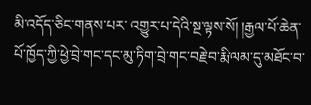མི་འདོད་ཅིང་གནས་པར་ འགྱུར་པ་དེའི་སྔ་ལྟས་སོ། །རྒྱལ་པོ་ཆེན་པོ་ཁྱོད་ཀྱི་ཕྱེ་བྲེ་གང་དང་མུ་ཏིག་བྲེ་གང་བརྗེ་བ་རྨི་ལམ་དུ་མཐོང་བ་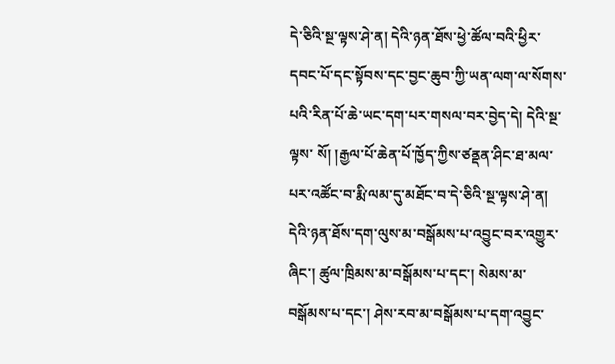དེ་ཅིའི་སྔ་ལྟས་ཤེ་ན། དེའི་ཉན་ཐོས་ཕྱེ་ཚོལ་བའི་ཕྱིར་དབང་པོ་དང་སྟོབས་དང་བྱང་ཆུབ་ཀྱི་ཡན་ལག་ལ་སོགས་པའི་རིན་པོ་ཆེ་ཡང་དག་པར་གསལ་བར་བྱེད་དེ། དེའི་སྔ་ལྟས་ སོ། །རྒྱལ་པོ་ཆེན་པོ་ཁྱོད་ཀྱིས་ཙནྡན་ཤིང་ཐ་མལ་པར་འཚོང་བ་རྨི་ལམ་དུ་མཐོང་བ་དེ་ཅིའི་སྔ་ལྟས་ཤེ་ན། དེའི་ཉན་ཐོས་དག་ལུས་མ་བསྒོམས་པ་འབྱུང་བར་འགྱུར་ཞིང་། ཚུལ་ཁྲིམས་མ་བསྒོམས་པ་དང་། སེམས་མ་བསྒོམས་པ་དང་། ཤེས་རབ་མ་བསྒོམས་པ་དག་འབྱུང་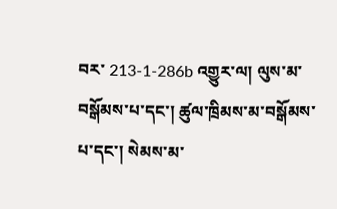བར་ 213-1-286b འགྱུར་ལ། ལུས་མ་བསྒོམས་པ་དང་། ཚུལ་ཁྲིམས་མ་བསྒོམས་པ་དང་། སེམས་མ་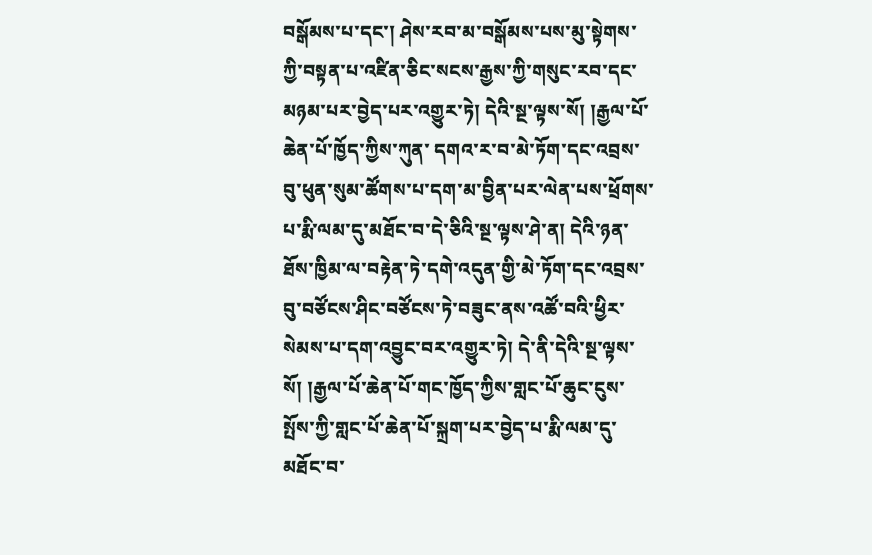བསྒོམས་པ་དང་། ཤེས་རབ་མ་བསྒོམས་པས་མུ་སྟེགས་ཀྱི་བསྟན་པ་འཛིན་ཅིང་སངས་རྒྱས་ཀྱི་གསུང་རབ་དང་མཉམ་པར་བྱེད་པར་འགྱུར་ཏེ། དེའི་སྔ་ལྟས་སོ། །རྒྱལ་པོ་ཆེན་པོ་ཁྱོད་ཀྱིས་ཀུན་ དགའ་ར་བ་མེ་ཏོག་དང་འབྲས་བུ་ཕུན་སུམ་ཚོགས་པ་དག་མ་བྱིན་པར་ལེན་པས་ཕྲོགས་པ་རྨི་ལམ་དུ་མཐོང་བ་དེ་ཅིའི་སྔ་ལྟས་ཤེ་ན། དེའི་ཉན་ཐོས་ཁྱིམ་ལ་བརྟེན་ཏེ་དགེ་འདུན་གྱི་མེ་ཏོག་དང་འབྲས་བུ་བཙོངས་ཤིང་བཙོངས་ཏེ་བཟུང་ནས་འཚོ་བའི་ཕྱིར་སེམས་པ་དག་འབྱུང་བར་འགྱུར་ཏེ། དེ་ནི་དེའི་སྔ་ལྟས་སོ། །རྒྱལ་པོ་ཆེན་པོ་གང་ཁྱོད་ཀྱིས་གླང་པོ་ཆུང་ངུས་སྤོས་ཀྱི་གླང་པོ་ཆེན་པོ་སྐྲག་པར་བྱེད་པ་རྨི་ལམ་དུ་མཐོང་བ་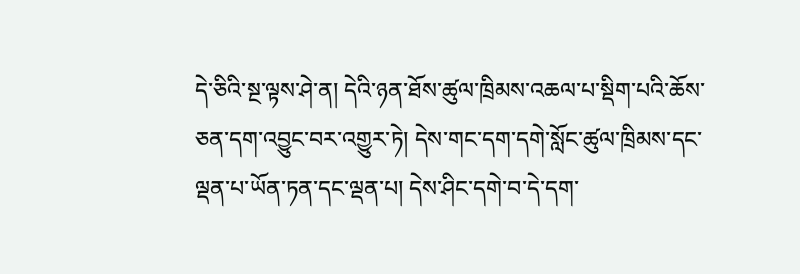དེ་ཅིའི་སྔ་ལྟས་ཤེ་ན། དེའི་ཉན་ཐོས་ཚུལ་ཁྲིམས་འཆལ་པ་སྡིག་པའི་ཆོས་ཅན་དག་འབྱུང་བར་འགྱུར་ཏེ། དེས་གང་དག་དགེ་སློང་ཚུལ་ཁྲིམས་དང་ ལྡན་པ་ཡོན་ཏན་དང་ལྡན་པ། དེས་ཤིང་དགེ་བ་དེ་དག་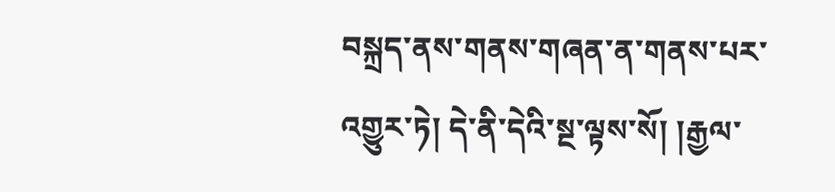བསྐྲད་ནས་གནས་གཞན་ན་གནས་པར་འགྱུར་ཏེ། དེ་ནི་དེའི་སྔ་ལྟས་སོ། །རྒྱལ་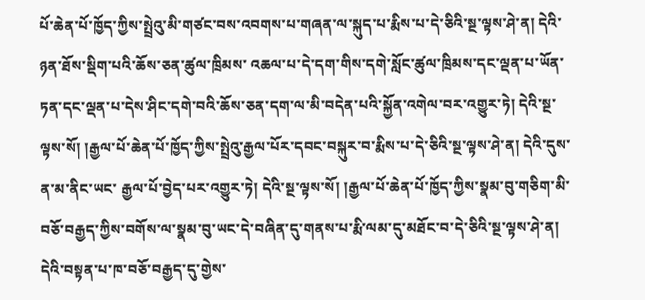པོ་ཆེན་པོ་ཁྱོད་ཀྱིས་སྤྲེའུ་མི་གཙང་བས་འབགས་པ་གཞན་ལ་སྐུད་པ་རྨིས་པ་དེ་ཅིའི་སྔ་ལྟས་ཤེ་ན། དེའི་ཉན་ཐོས་སྡིག་པའི་ཆོས་ཅན་ཚུལ་ཁྲིམས་ འཆལ་པ་དེ་དག་གིས་དགེ་སློང་ཚུལ་ཁྲིམས་དང་ལྡན་པ་ཡོན་ཏན་དང་ལྡན་པ་དེས་ཤིང་དགེ་བའི་ཆོས་ཅན་དག་ལ་མི་བདེན་པའི་སྐྱོན་འགེལ་བར་འགྱུར་ཏེ། དེའི་སྔ་ལྟས་སོ། །རྒྱལ་པོ་ཆེན་པོ་ཁྱོད་ཀྱིས་སྤྲེའུ་རྒྱལ་པོར་དབང་བསྐུར་བ་རྨིས་པ་དེ་ཅིའི་སྔ་ལྟས་ཤེ་ན། དེའི་དུས་ན་མ་ནིང་ཡང་ རྒྱལ་པོ་བྱེད་པར་འགྱུར་ཏེ། དེའི་སྔ་ལྟས་སོ། །རྒྱལ་པོ་ཆེན་པོ་ཁྱོད་ཀྱིས་སྣམ་བུ་གཅིག་མི་བཅོ་བརྒྱད་ཀྱིས་བགོས་ལ་སྣམ་བུ་ཡང་དེ་བཞིན་དུ་གནས་པ་རྨི་ལམ་དུ་མཐོང་བ་དེ་ཅིའི་སྔ་ལྟས་ཤེ་ན། དེའི་བསྟན་པ་ཁ་བཅོ་བརྒྱད་དུ་གྱེས་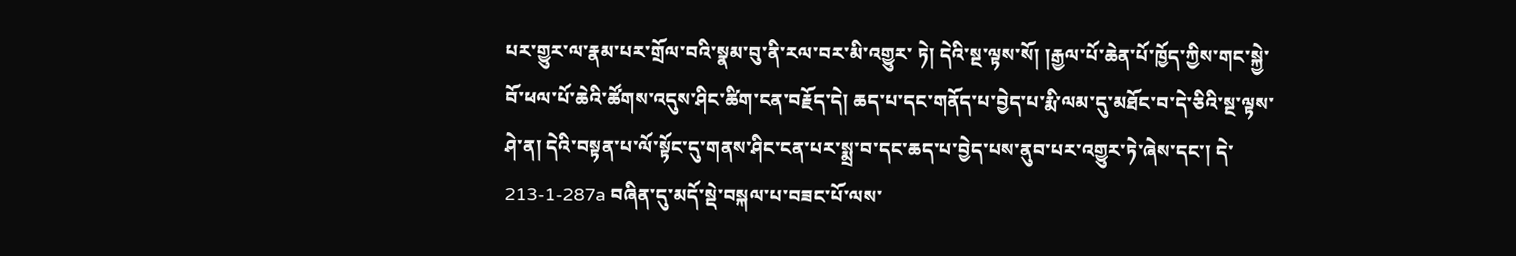པར་གྱུར་ལ་རྣམ་པར་གྲོལ་བའི་སྣམ་བུ་ནི་རལ་བར་མི་འགྱུར་ ཏེ། དེའི་སྔ་ལྟས་སོ། །རྒྱལ་པོ་ཆེན་པོ་ཁྱོད་ཀྱིས་གང་སྐྱེ་བོ་ཕལ་པོ་ཆེའི་ཚོགས་འདུས་ཤིང་ཚིག་ངན་བརྗོད་དེ། ཆད་པ་དང་གནོད་པ་བྱེད་པ་རྨི་ལམ་དུ་མཐོང་བ་དེ་ཅིའི་སྔ་ལྟས་ཤེ་ན། དེའི་བསྟན་པ་ལོ་སྟོང་དུ་གནས་ཤིང་ངན་པར་སྨྲ་བ་དང་ཆད་པ་བྱེད་པས་ནུབ་པར་འགྱུར་ཏེ་ཞེས་དང་། དེ་ 213-1-287a བཞིན་དུ་མདོ་སྡེ་བསྐལ་པ་བཟང་པོ་ལས་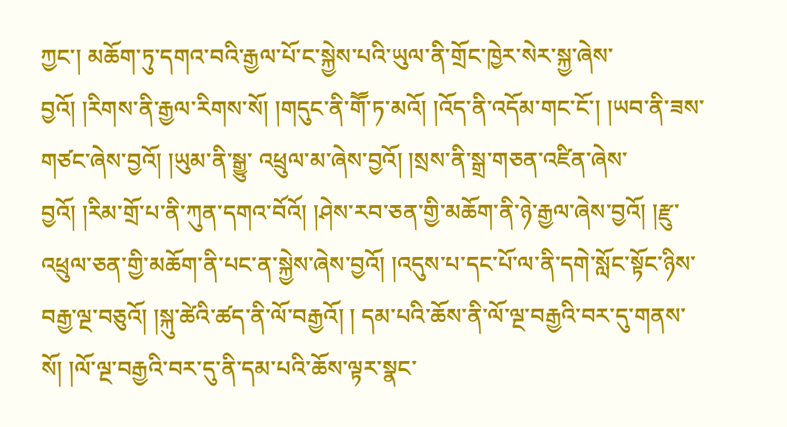ཀྱང་། མཆོག་ཏུ་དགའ་བའི་རྒྱལ་པོ་ང་སྐྱེས་པའི་ཡུལ་ནི་གྲོང་ཁྱེར་སེར་སྐྱ་ཞེས་བྱའོ། །རིགས་ནི་རྒྱལ་རིགས་སོ། །གདུང་ནི་གཽ་ཏ་མའོ། །འོད་ནི་འདོམ་གང་ངོ་། །ཡབ་ནི་ཟས་གཙང་ཞེས་བྱའོ། །ཡུམ་ནི་སྒྱུ་ འཕྲུལ་མ་ཞེས་བྱའོ། །སྲས་ནི་སྒྲ་གཅན་འཛིན་ཞེས་བྱའོ། །རིམ་གྲོ་པ་ནི་ཀུན་དགའ་བོའོ། །ཤེས་རབ་ཅན་གྱི་མཆོག་ནི་ཉེ་རྒྱལ་ཞེས་བྱའོ། །རྫུ་འཕྲུལ་ཅན་གྱི་མཆོག་ནི་པང་ན་སྐྱེས་ཞེས་བྱའོ། །འདུས་པ་དང་པོ་ལ་ནི་དགེ་སློང་སྟོང་ཉིས་བརྒྱ་ལྔ་བཅུའོ། །སྐུ་ཚེའི་ཚད་ནི་ལོ་བརྒྱའོ། ། དམ་པའི་ཆོས་ནི་ལོ་ལྔ་བརྒྱའི་བར་དུ་གནས་སོ། །ལོ་ལྔ་བརྒྱའི་བར་དུ་ནི་དམ་པའི་ཆོས་ལྟར་སྣང་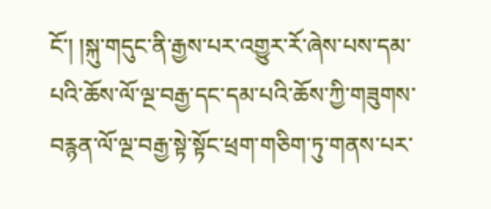ངོ་། །སྐུ་གདུང་ནི་རྒྱས་པར་འགྱུར་རོ་ཞེས་པས་དམ་པའི་ཆོས་ལོ་ལྔ་བརྒྱ་དང་དམ་པའི་ཆོས་ཀྱི་གཟུགས་བརྙན་ལོ་ལྔ་བརྒྱ་སྟེ་སྟོང་ཕྲག་གཅིག་ཏུ་གནས་པར་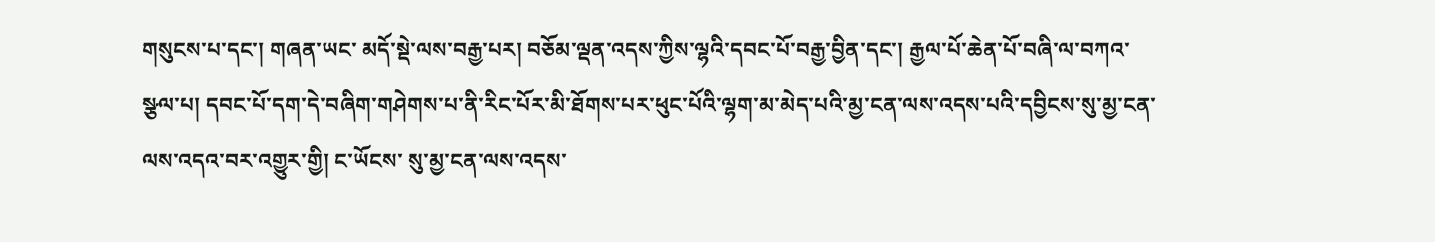གསུངས་པ་དང་། གཞན་ཡང་ མདོ་སྡེ་ལས་བརྒྱ་པར། བཅོམ་ལྡན་འདས་ཀྱིས་ལྷའི་དབང་པོ་བརྒྱ་བྱིན་དང་། རྒྱལ་པོ་ཆེན་པོ་བཞི་ལ་བཀའ་སྩལ་པ། དབང་པོ་དག་དེ་བཞིག་གཤེགས་པ་ནི་རིང་པོར་མི་ཐོགས་པར་ཕུང་པོའི་ལྷག་མ་མེད་པའི་མྱ་ངན་ལས་འདས་པའི་དབྱིངས་སུ་མྱ་ངན་ལས་འདའ་བར་འགྱུར་གྱི། ང་ཡོངས་ སུ་མྱ་ངན་ལས་འདས་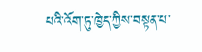པའི་འོག་ཏུ་ཁྱེད་ཀྱིས་བསྟན་པ་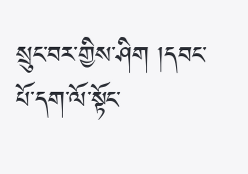སྲུང་བར་གྱིས་ཤིག །དབང་པོ་དག་ལོ་སྟོང་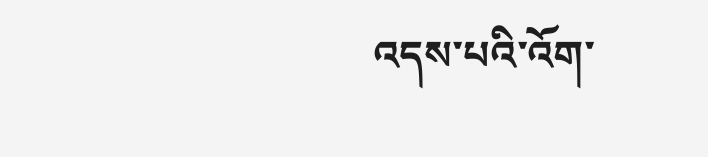འདས་པའི་འོག་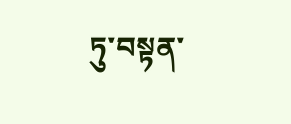ཏུ་བསྟན་